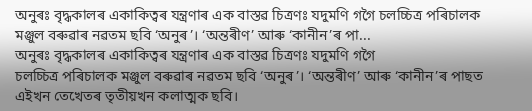অনুৰঃ বৃদ্ধকালৰ একাকিত্বৰ যন্ত্ৰণাৰ এক বাস্তৱ চিত্ৰণঃ যদুমণি গগৈ চলচ্চিত্ৰ পৰিচালক মঞ্জুল বৰুৱাৰ নৱতম ছবি ‘অনুৰ’। ‘অন্তৰীণ’ আৰু ‘কানীন’ৰ পা...
অনুৰঃ বৃদ্ধকালৰ একাকিত্বৰ যন্ত্ৰণাৰ এক বাস্তৱ চিত্ৰণঃ যদুমণি গগৈ
চলচ্চিত্ৰ পৰিচালক মঞ্জুল বৰুৱাৰ নৱতম ছবি ‘অনুৰ’। ‘অন্তৰীণ’ আৰু ‘কানীন’ৰ পাছত এইখন তেখেতৰ তৃতীয়খন কলাত্মক ছবি।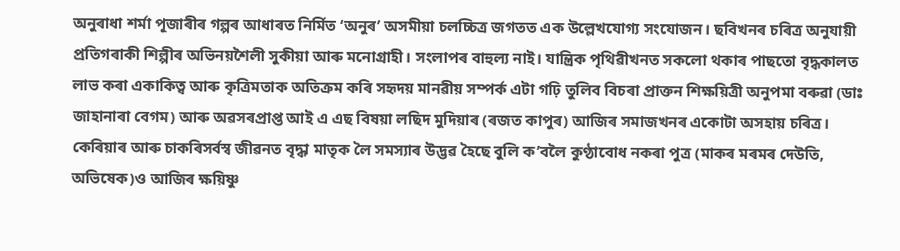অনুৰাধা শৰ্মা পূজাৰীৰ গল্পৰ আধাৰত নিৰ্মিত ‘অনুৰ’ অসমীয়া চলচ্চিত্ৰ জগতত এক উল্লেখযোগ্য সংযোজন। ছবিখনৰ চৰিত্ৰ অনুযায়ী প্ৰতিগৰাকী শিল্পীৰ অভিনয়শৈলী সুকীয়া আৰু মনোগ্ৰাহী। সংলাপৰ বাহুল্য নাই। যান্ত্ৰিক পৃথিৱীখনত সকলো থকাৰ পাছতো বৃদ্ধকালত লাভ কৰা একাকিত্ব আৰু কৃত্ৰিমতাক অতিক্ৰম কৰি সহৃদয় মানৱীয় সম্পৰ্ক এটা গঢ়ি তুলিব বিচৰা প্ৰাক্তন শিক্ষয়িত্ৰী অনুপমা বৰুৱা (ডাঃ জাহানাৰা বেগম) আৰু অৱসৰপ্ৰাপ্ত আই এ এছ বিষয়া লছিদ মুদিয়াৰ (ৰজত কাপুৰ) আজিৰ সমাজখনৰ একোটা অসহায় চৰিত্ৰ। কেৰিয়াৰ আৰু চাকৰিসৰ্বস্ব জীৱনত বৃদ্ধা মাতৃক লৈ সমস্যাৰ উদ্ভৱ হৈছে বুলি ক’বলৈ কুণ্ঠাবোধ নকৰা পুত্ৰ (মাকৰ মৰমৰ দেউতি, অভিষেক)ও আজিৰ ক্ষয়িষ্ণু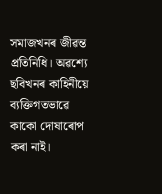সমাজখনৰ জীৱন্ত প্ৰতিনিধি। অৱশ্যে ছবিখনৰ কাহিনীয়ে ব্যক্তিগতভাৱে কাকো দোষাৰোপ কৰা নাই।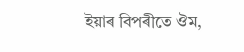ইয়াৰ বিপৰীতে ঔম,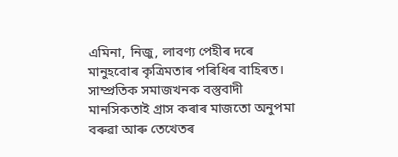এমিনা, নিজু, লাবণ্য পেহীৰ দৰে মানুহবোৰ কৃত্ৰিমতাৰ পৰিধিৰ বাহিৰত। সাম্প্ৰতিক সমাজখনক বস্তুবাদী মানসিকতাই গ্ৰাস কৰাৰ মাজতো অনুপমা বৰুৱা আৰু তেখেতৰ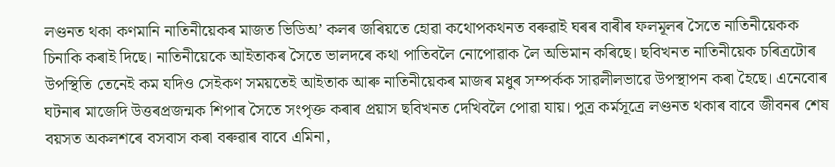লণ্ডনত থকা কণমানি নাতিনীয়েকৰ মাজত ভিডিঅ’ কলৰ জৰিয়তে হোৱা কথোপকথনত বৰুৱাই ঘৰৰ বাৰীৰ ফলমূলৰ সৈতে নাতিনীয়েকক চিনাকি কৰাই দিছে। নাতিনীয়েকে আইতাকৰ সৈতে ভালদৰে কথা পাতিবলৈ নোপোৱাক লৈ অভিমান কৰিছে। ছবিখনত নাতিনীয়েক চৰিত্ৰটোৰ উপস্থিতি তেনেই কম যদিও সেইকণ সময়তেই আইতাক আৰু নাতিনীয়েকৰ মাজৰ মধুৰ সম্পৰ্কক সাৱলীলভাৱে উপস্থাপন কৰা হৈছে। এনেবোৰ ঘটনাৰ মাজেদি উত্তৰপ্ৰজন্মক শিপাৰ সৈতে সংপৃক্ত কৰাৰ প্ৰয়াস ছবিখনত দেখিবলৈ পোৱা যায়। পুত্ৰ কৰ্মসূত্ৰে লণ্ডনত থকাৰ বাবে জীবনৰ শেষ বয়সত অকলশৰে বসবাস কৰা বৰুৱাৰ বাবে এমিনা,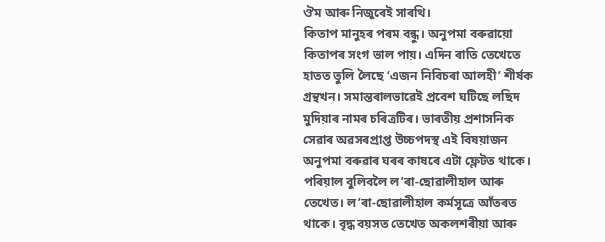ঔম আৰু নিজুৰেই সাৰথি।
কিতাপ মানুহৰ পৰম বন্ধু। অনুপমা বৰুৱায়ো কিতাপৰ সংগ ভাল পায়। এদিন ৰাতি তেখেতে হাতত তুলি লৈছে ‘এজন নিবিচৰা আলহী’ শীৰ্ষক গ্ৰন্থখন। সমান্তৰালভাৱেই প্ৰবেশ ঘটিছে লছিদ মুদিয়াৰ নামৰ চৰিত্ৰটিৰ। ভাৰতীয় প্ৰশাসনিক সেৱাৰ অৱসৰপ্ৰাপ্ত উচ্চপদস্থ এই বিষয়াজন অনুপমা বৰুৱাৰ ঘৰৰ কাষৰে এটা ফ্লেটত থাকে। পৰিয়াল বুলিবলৈ ল’ৰা-ছোৱালীহাল আৰু তেখেত। ল’ৰা-ছোৱালীহাল কৰ্মসূত্ৰে আঁতৰত থাকে। বৃদ্ধ বয়সত তেখেত অকলশৰীয়া আৰু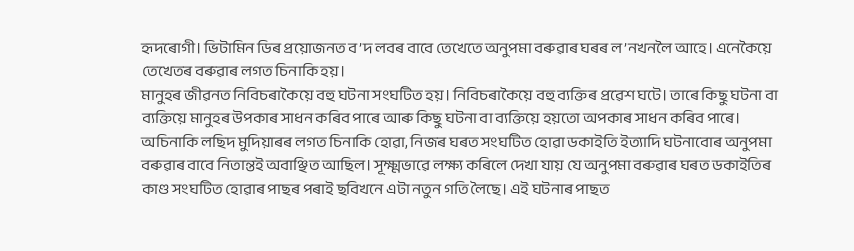হৃদৰোগী। ভিটামিন ডিৰ প্ৰয়োজনত ব’দ লবৰ বাবে তেখেতে অনুপমা বৰুৱাৰ ঘৰৰ ল’নখনলৈ আহে। এনেকৈয়ে তেখেতৰ বৰুৱাৰ লগত চিনাকি হয়।
মানুহৰ জীৱনত নিবিচৰাকৈয়ে বহু ঘটনা সংঘটিত হয়। নিবিচৰাকৈয়ে বহু ব্যক্তিৰ প্ৰৱেশ ঘটে। তাৰে কিছু ঘটনা বা ব্যক্তিয়ে মানুহৰ উপকাৰ সাধন কৰিব পাৰে আৰু কিছু ঘটনা বা ব্যক্তিয়ে হয়তো অপকাৰ সাধন কৰিব পাৰে। অচিনাকি লছিদ মুদিয়াৰৰ লগত চিনাকি হোৱা, নিজৰ ঘৰত সংঘটিত হোৱা ডকাইতি ইত্যাদি ঘটনাবোৰ অনুপমা বৰুৱাৰ বাবে নিতান্তই অবাঞ্ছিত আছিল। সূক্ষ্মভাৱে লক্ষ্য কৰিলে দেখা যায় যে অনুপমা বৰুৱাৰ ঘৰত ডকাইতিৰ কাণ্ড সংঘটিত হোৱাৰ পাছৰ পৰাই ছবিখনে এটা নতুন গতি লৈছে। এই ঘটনাৰ পাছত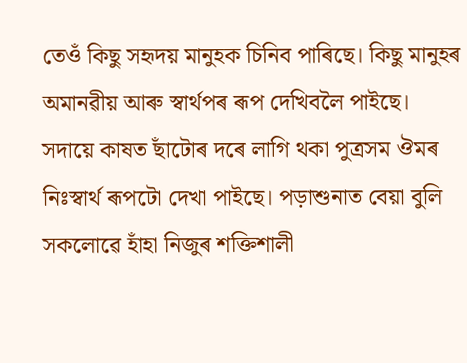তেওঁ কিছু সহৃদয় মানুহক চিনিব পাৰিছে। কিছু মানুহৰ অমানৱীয় আৰু স্বাৰ্থপৰ ৰূপ দেখিবলৈ পাইছে। সদায়ে কাষত ছাঁটোৰ দৰে লাগি থকা পুত্ৰসম ঔমৰ নিঃস্বাৰ্থ ৰূপটো দেখা পাইছে। পড়াশুনাত বেয়া বুলি সকলোৱে হাঁহা নিজুৰ শক্তিশালী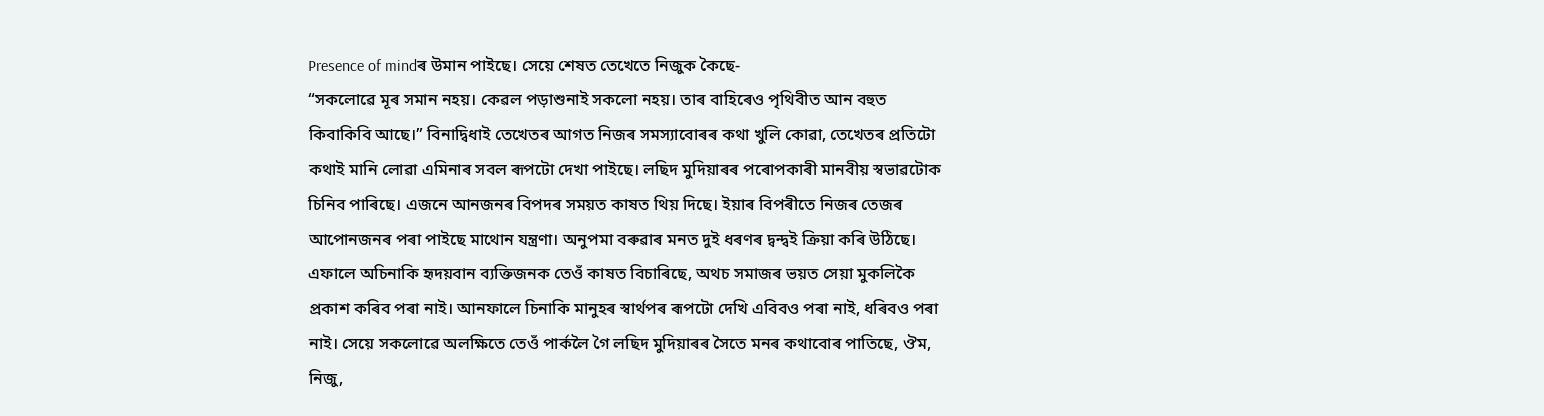Presence of mindৰ উমান পাইছে। সেয়ে শেষত তেখেতে নিজুক কৈছে-
“সকলোৱে মূৰ সমান নহয়। কেৱল পড়াশুনাই সকলো নহয়। তাৰ বাহিৰেও পৃথিবীত আন বহুত কিবাকিবি আছে।” বিনাদ্বিধাই তেখেতৰ আগত নিজৰ সমস্যাবোৰৰ কথা খুলি কোৱা, তেখেতৰ প্ৰতিটো কথাই মানি লোৱা এমিনাৰ সবল ৰূপটো দেখা পাইছে। লছিদ মুদিয়াৰৰ পৰোপকাৰী মানবীয় স্বভাৱটোক চিনিব পাৰিছে। এজনে আনজনৰ বিপদৰ সময়ত কাষত থিয় দিছে। ইয়াৰ বিপৰীতে নিজৰ তেজৰ আপোনজনৰ পৰা পাইছে মাথোন যন্ত্ৰণা। অনুপমা বৰুৱাৰ মনত দুই ধৰণৰ দ্বন্দ্বই ক্ৰিয়া কৰি উঠিছে। এফালে অচিনাকি হৃদয়বান ব্যক্তিজনক তেওঁ কাষত বিচাৰিছে, অথচ সমাজৰ ভয়ত সেয়া মুকলিকৈ প্ৰকাশ কৰিব পৰা নাই। আনফালে চিনাকি মানুহৰ স্বাৰ্থপৰ ৰূপটো দেখি এবিবও পৰা নাই, ধৰিবও পৰা নাই। সেয়ে সকলোৱে অলক্ষিতে তেওঁ পাৰ্কলৈ গৈ লছিদ মুদিয়াৰৰ সৈতে মনৰ কথাবোৰ পাতিছে, ঔম, নিজু,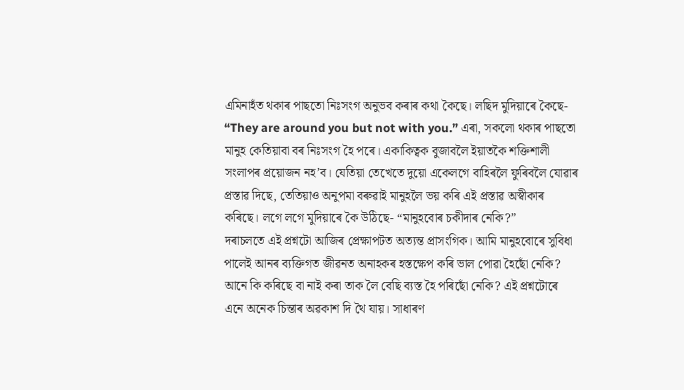এমিনাহঁত থকাৰ পাছতো নিঃসংগ অনুভব কৰাৰ কথা কৈছে। লছিদ মুদিয়াৰে কৈছে- “They are around you but not with you.” এৰা, সকলো থকাৰ পাছতো মানুহ কেতিয়াবা বৰ নিঃসংগ হৈ পৰে। একাকিত্বক বুজাবলৈ ইয়াতকৈ শক্তিশালী সংলাপৰ প্ৰয়োজন নহ’ব। যেতিয়া তেখেতে দুয়ো একেলগে বাহিৰলৈ ফুৰিবলৈ যোৱাৰ প্ৰস্তাৱ দিছে, তেতিয়াও অনুপমা বৰুৱাই মানুহলৈ ভয় কৰি এই প্ৰস্তাৱ অস্বীকাৰ কৰিছে। লগে লগে মুদিয়াৰে কৈ উঠিছে- “মানুহবোৰ চকীদাৰ নেকি?”
দৰাচলতে এই প্ৰশ্নটো আজিৰ প্ৰেক্ষাপটত অত্যন্ত প্ৰাসংগিক। আমি মানুহবোৰে সুবিধা পালেই আনৰ ব্যক্তিগত জীৱনত অনাহকৰ হস্তক্ষেপ কৰি ভাল পোৱা হৈছোঁ নেকি? আনে কি কৰিছে বা নাই কৰা তাক লৈ বেছি ব্যস্ত হৈ পৰিছোঁ নেকি? এই প্ৰশ্নটোৰে এনে অনেক চিন্তাৰ অৱকাশ দি থৈ যায়। সাধাৰণ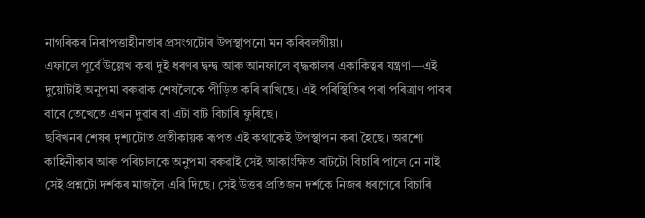নাগৰিকৰ নিৰাপত্তাহীনতাৰ প্ৰসংগটোৰ উপস্থাপনো মন কৰিবলগীয়া।
এফালে পূৰ্বে উল্লেখ কৰা দুই ধৰণৰ দ্বন্দ্ব আৰু আনফালে বৃদ্ধকালৰ একাকিত্বৰ যন্ত্ৰণা—এই দুয়োটাই অনুপমা বৰুৱাক শেষলৈকে পীড়িত কৰি ৰাখিছে। এই পৰিস্থিতিৰ পৰা পৰিত্ৰাণ পাবৰ বাবে তেখেতে এখন দুৱাৰ বা এটা বাট বিচাৰি ফুৰিছে।
ছবিখনৰ শেষৰ দৃশ্যটোত প্ৰতীকায়ক ৰূপত এই কথাকেই উপস্থাপন কৰা হৈছে। অৱশ্যে কাহিনীকাৰ আৰু পৰিচালকে অনুপমা বৰুৱাই সেই আকাংক্ষিত বাটটো বিচাৰি পালে নে নাই সেই প্ৰশ্নটো দৰ্শকৰ মাজলৈ এৰি দিছে। সেই উত্তৰ প্ৰতিজন দৰ্শকে নিজৰ ধৰণেৰে বিচাৰি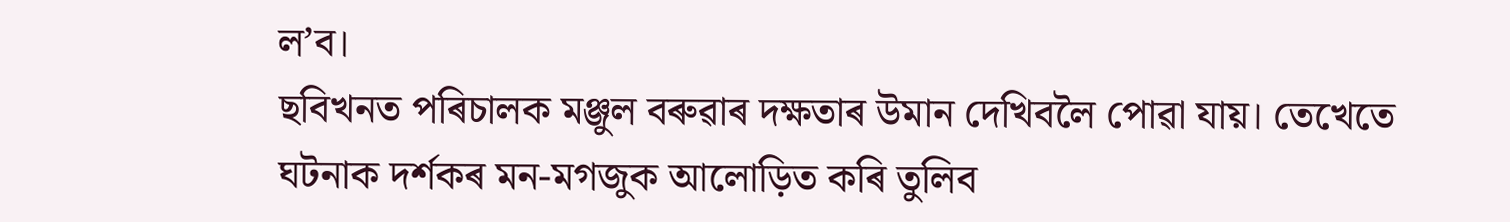ল’ব।
ছবিখনত পৰিচালক মঞ্জুল বৰুৱাৰ দক্ষতাৰ উমান দেখিবলৈ পোৱা যায়। তেখেতে ঘটনাক দৰ্শকৰ মন-মগজুক আলোড়িত কৰি তুলিব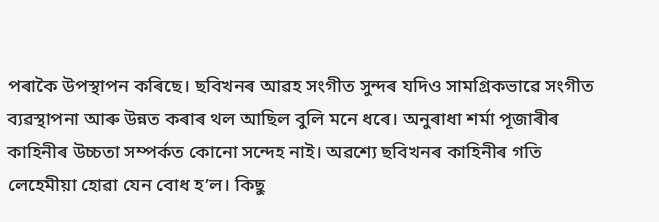পৰাকৈ উপস্থাপন কৰিছে। ছবিখনৰ আৱহ সংগীত সুন্দৰ যদিও সামগ্ৰিকভাৱে সংগীত ব্যৱস্থাপনা আৰু উন্নত কৰাৰ থল আছিল বুলি মনে ধৰে। অনুৰাধা শৰ্মা পূজাৰীৰ কাহিনীৰ উচ্চতা সম্পৰ্কত কোনো সন্দেহ নাই। অৱশ্যে ছবিখনৰ কাহিনীৰ গতি লেহেমীয়া হোৱা যেন বোধ হ’ল। কিছু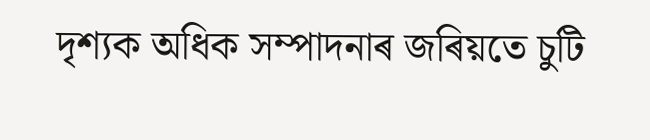দৃশ্যক অধিক সম্পাদনাৰ জৰিয়তে চুটি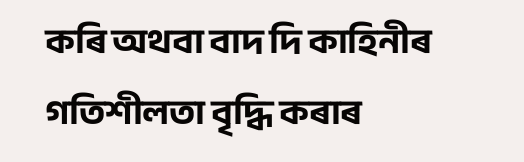কৰি অথবা বাদ দি কাহিনীৰ গতিশীলতা বৃদ্ধি কৰাৰ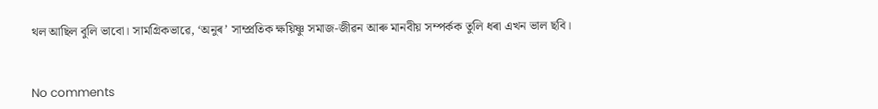থল আছিল বুলি ভাবো। সামগ্ৰিকভাৱে, ‘অনুৰ’ সাম্প্ৰতিক ক্ষয়িষ্ণু সমাজ-জীৱন আৰু মানবীয় সম্পৰ্কক তুলি ধৰা এখন ভাল ছবি।


No comments